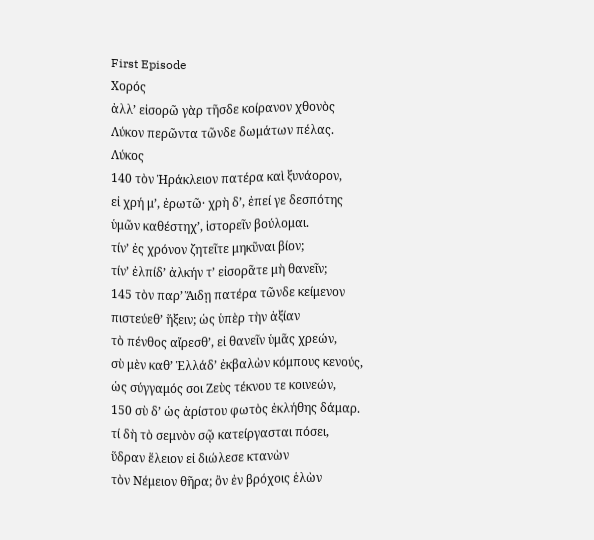First Episode
Χορός
ἀλλʼ εἰσορῶ γὰρ τῆσδε κοίρανον χθονὸς
Λύκον περῶντα τῶνδε δωμάτων πέλας.
Λύκος
140 τὸν Ἡράκλειον πατέρα καὶ ξυνάορον,
εἰ χρή μʼ, ἐρωτῶ· χρὴ δʼ, ἐπεί γε δεσπότης
ὑμῶν καθέστηχʼ, ἱστορεῖν βούλομαι.
τίνʼ ἐς χρόνον ζητεῖτε μηκῦναι βίον;
τίνʼ ἐλπίδʼ ἀλκήν τʼ εἰσορᾶτε μὴ θανεῖν;
145 τὸν παρʼ Ἅιδῃ πατέρα τῶνδε κείμενον
πιστεύεθʼ ἥξειν; ὡς ὑπὲρ τὴν ἀξίαν
τὸ πένθος αἴρεσθʼ, εἰ θανεῖν ὑμᾶς χρεών,
σὺ μὲν καθʼ Ἑλλάδʼ ἐκβαλὼν κόμπους κενούς,
ὡς σύγγαμός σοι Ζεὺς τέκνου τε κοινεών,
150 σὺ δʼ ὡς ἀρίστου φωτὸς ἐκλήθης δάμαρ.
τί δὴ τὸ σεμνὸν σῷ κατείργασται πόσει,
ὕδραν ἕλειον εἰ διώλεσε κτανὼν
τὸν Νέμειον θῆρα; ὃν ἐν βρόχοις ἑλὼν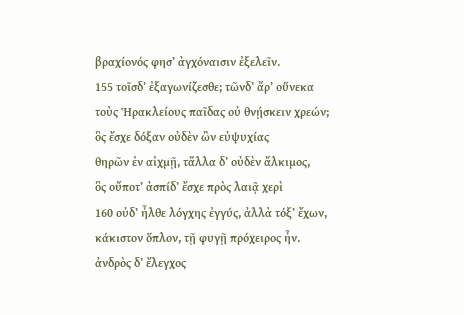βραχίονός φησʼ ἀγχόναισιν ἐξελεῖν.
155 τοῖσδʼ ἐξαγωνίζεσθε; τῶνδʼ ἄρʼ οὕνεκα
τοὺς Ἡρακλείους παῖδας οὐ θνῄσκειν χρεών;
ὃς ἔσχε δόξαν οὐδὲν ὢν εὐψυχίας
θηρῶν ἐν αἰχμῇ, τἄλλα δʼ οὐδὲν ἄλκιμος,
ὃς οὔποτʼ ἀσπίδʼ ἔσχε πρὸς λαιᾷ χερὶ
160 οὐδʼ ἦλθε λόγχης ἐγγύς, ἀλλὰ τόξʼ ἔχων,
κάκιστον ὅπλον, τῇ φυγῇ πρόχειρος ἦν.
ἀνδρὸς δʼ ἔλεγχος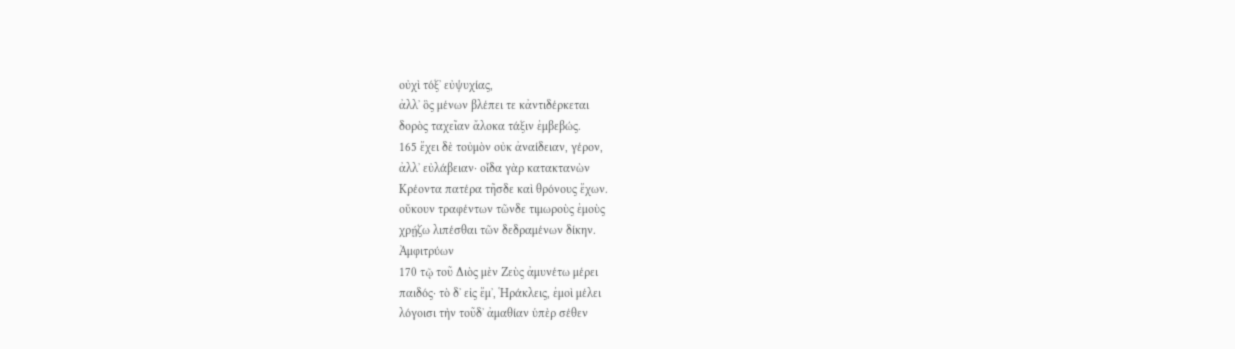οὐχὶ τόξʼ εὐψυχίας,
ἀλλʼ ὃς μένων βλέπει τε κἀντιδέρκεται
δορὸς ταχεῖαν ἄλοκα τάξιν ἐμβεβώς.
165 ἔχει δὲ τοὐμὸν οὐκ ἀναίδειαν, γέρον,
ἀλλʼ εὐλάβειαν· οἶδα γὰρ κατακτανὼν
Κρέοντα πατέρα τῆσδε καὶ θρόνους ἔχων.
οὔκουν τραφέντων τῶνδε τιμωροὺς ἐμοὺς
χρῄζω λιπέσθαι τῶν δεδραμένων δίκην.
Ἀμφιτρύων
170 τῷ τοῦ Διὸς μὲν Ζεὺς ἀμυνέτω μέρει
παιδός· τὸ δʼ εἰς ἔμʼ, Ἡράκλεις, ἐμοὶ μέλει
λόγοισι τὴν τοῦδʼ ἀμαθίαν ὑπὲρ σέθεν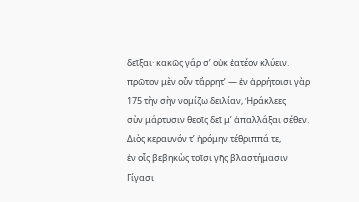δεῖξαι· κακῶς γάρ σʼ οὐκ ἐατέον κλύειν.
πρῶτον μὲν οὖν τἄρρητʼ — ἐν ἀρρήτοισι γὰρ
175 τὴν σὴν νομίζω δειλίαν, Ἡράκλεες
σὺν μάρτυσιν θεοῖς δεῖ μʼ ἀπαλλάξαι σέθεν.
Διὸς κεραυνόν τʼ ἠρόμην τέθριππά τε,
ἐν οἷς βεβηκὼς τοῖσι γῆς βλαστήμασιν
Γίγασι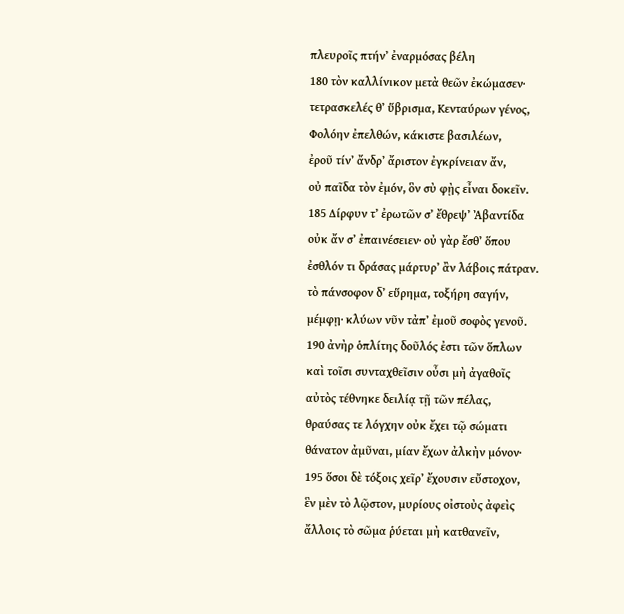πλευροῖς πτήνʼ ἐναρμόσας βέλη
180 τὸν καλλίνικον μετὰ θεῶν ἐκώμασεν·
τετρασκελές θʼ ὕβρισμα, Κενταύρων γένος,
Φολόην ἐπελθών, κάκιστε βασιλέων,
ἐροῦ τίνʼ ἄνδρʼ ἄριστον ἐγκρίνειαν ἄν,
οὐ παῖδα τὸν ἐμόν, ὃν σὺ φῂς εἶναι δοκεῖν.
185 Δίρφυν τʼ ἐρωτῶν σʼ ἔθρεψʼ Ἀβαντίδα
οὐκ ἄν σʼ ἐπαινέσειεν· οὐ γὰρ ἔσθʼ ὅπου
ἐσθλόν τι δράσας μάρτυρʼ ἂν λάβοις πάτραν.
τὸ πάνσοφον δʼ εὕρημα, τοξήρη σαγήν,
μέμφῃ· κλύων νῦν τἀπʼ ἐμοῦ σοφὸς γενοῦ.
190 ἀνὴρ ὁπλίτης δοῦλός ἐστι τῶν ὅπλων
καὶ τοῖσι συνταχθεῖσιν οὖσι μὴ ἀγαθοῖς
αὐτὸς τέθνηκε δειλίᾳ τῇ τῶν πέλας,
θραύσας τε λόγχην οὐκ ἔχει τῷ σώματι
θάνατον ἀμῦναι, μίαν ἔχων ἀλκὴν μόνον·
195 ὅσοι δὲ τόξοις χεῖρʼ ἔχουσιν εὔστοχον,
ἓν μὲν τὸ λῷστον, μυρίους οἰστοὺς ἀφεὶς
ἄλλοις τὸ σῶμα ῥύεται μὴ κατθανεῖν,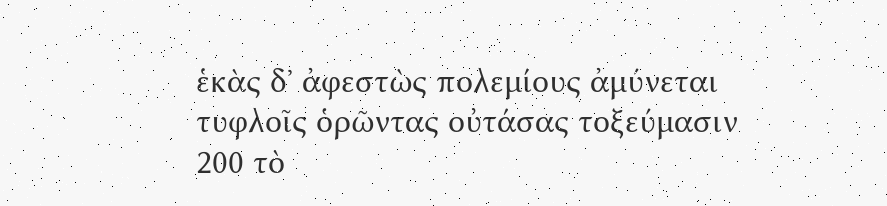ἑκὰς δʼ ἀφεστὼς πολεμίους ἀμύνεται
τυφλοῖς ὁρῶντας οὐτάσας τοξεύμασιν
200 τὸ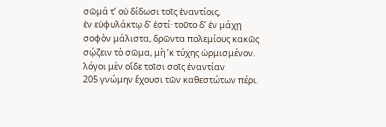σῶμά τʼ οὐ δίδωσι τοῖς ἐναντίοις,
ἐν εὐφυλάκτῳ δʼ ἐστί· τοῦτο δʼ ἐν μάχῃ
σοφὸν μάλιστα, δρῶντα πολεμίους κακῶς
σῴζειν τὸ σῶμα, μὴ ʼκ τύχης ὡρμισμένον.
λόγοι μὲν οἵδε τοῖσι σοῖς ἐναντίαν
205 γνώμην ἔχουσι τῶν καθεστώτων πέρι.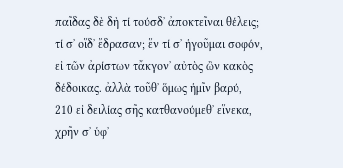παῖδας δὲ δὴ τί τούσδʼ ἀποκτεῖναι θέλεις;
τί σʼ οἵδʼ ἔδρασαν; ἕν τί σʼ ἡγοῦμαι σοφόν,
εἰ τῶν ἀρίστων τἄκγονʼ αὐτὸς ὢν κακὸς
δέδοικας. ἀλλὰ τοῦθʼ ὅμως ἡμῖν βαρύ,
210 εἰ δειλίας σῆς κατθανούμεθʼ εἵνεκα,
χρῆν σʼ ὑφʼ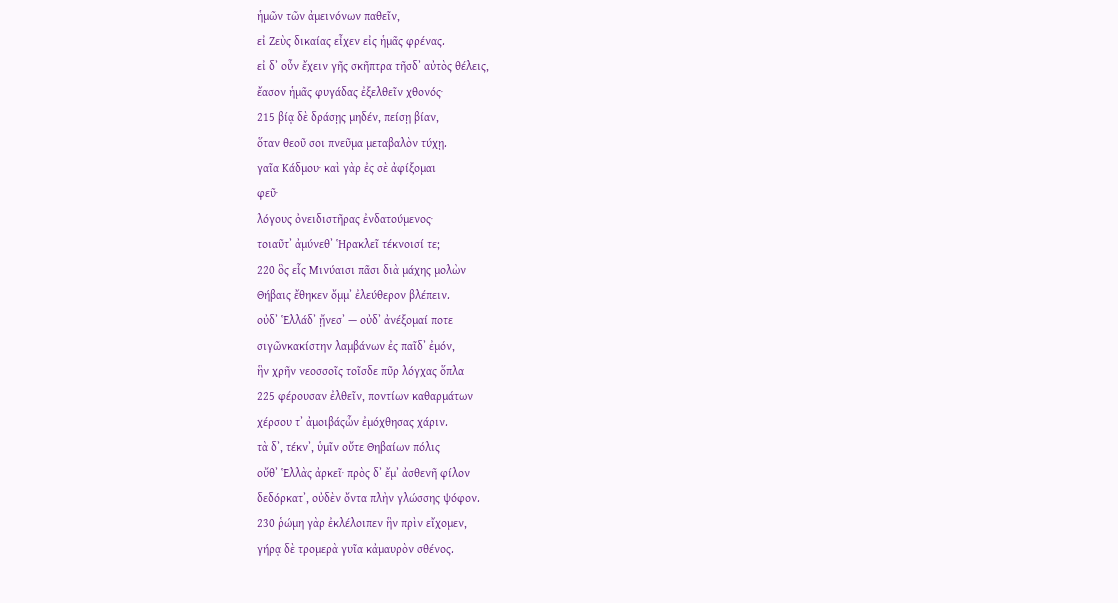ἡμῶν τῶν ἀμεινόνων παθεῖν,
εἰ Ζεὺς δικαίας εἶχεν εἰς ἡμᾶς φρένας.
εἰ δʼ οὖν ἔχειν γῆς σκῆπτρα τῆσδʼ αὐτὸς θέλεις,
ἔασον ἡμᾶς φυγάδας ἐξελθεῖν χθονός·
215 βίᾳ δὲ δράσῃς μηδέν, πείσῃ βίαν,
ὅταν θεοῦ σοι πνεῦμα μεταβαλὸν τύχῃ.
γαῖα Κάδμου· καὶ γὰρ ἐς σὲ ἀφίξομαι
φεῦ·
λόγους ὀνειδιστῆρας ἐνδατούμενος·
τοιαῦτʼ ἀμύνεθʼ Ἡρακλεῖ τέκνοισί τε;
220 ὃς εἷς Μινύαισι πᾶσι διὰ μάχης μολὼν
Θήβαις ἔθηκεν ὄμμʼ ἐλεύθερον βλέπειν.
οὐδʼ Ἑλλάδʼ ᾔνεσʼ — οὐδʼ ἀνέξομαί ποτε
σιγῶνκακίστην λαμβάνων ἐς παῖδʼ ἐμόν,
ἣν χρῆν νεοσσοῖς τοῖσδε πῦρ λόγχας ὅπλα
225 φέρουσαν ἐλθεῖν, ποντίων καθαρμάτων
χέρσου τʼ ἀμοιβάςὧν ἐμόχθησας χάριν.
τὰ δʼ, τέκνʼ, ὑμῖν οὔτε Θηβαίων πόλις
οὔθʼ Ἑλλὰς ἀρκεῖ· πρὸς δʼ ἔμʼ ἀσθενῆ φίλον
δεδόρκατʼ, οὐδὲν ὄντα πλὴν γλώσσης ψόφον.
230 ῥώμη γὰρ ἐκλέλοιπεν ἣν πρὶν εἴχομεν,
γήρᾳ δὲ τρομερὰ γυῖα κἀμαυρὸν σθένος.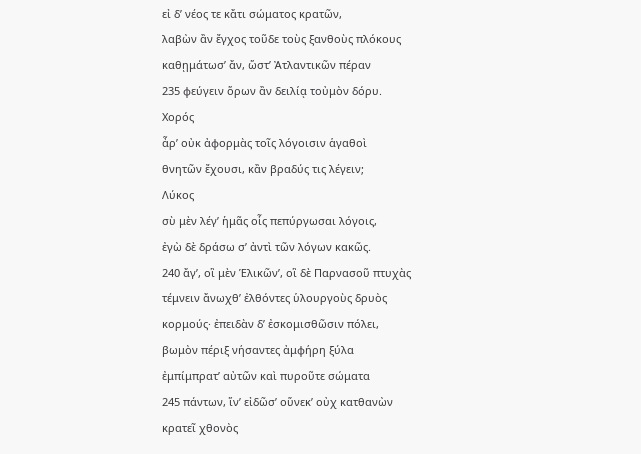εἰ δʼ νέος τε κἄτι σώματος κρατῶν,
λαβὼν ἂν ἔγχος τοῦδε τοὺς ξανθοὺς πλόκους
καθῃμάτωσʼ ἄν, ὥστʼ Ἀτλαντικῶν πέραν
235 φεύγειν ὅρων ἂν δειλίᾳ τοὐμὸν δόρυ.
Χορός
ἆρʼ οὐκ ἀφορμὰς τοῖς λόγοισιν ἁγαθοὶ
θνητῶν ἔχουσι, κἂν βραδύς τις λέγειν;
Λύκος
σὺ μὲν λέγʼ ἡμᾶς οἷς πεπύργωσαι λόγοις,
ἐγὼ δὲ δράσω σʼ ἀντὶ τῶν λόγων κακῶς.
240 ἄγʼ, οἳ μὲν Ἑλικῶνʼ, οἳ δὲ Παρνασοῦ πτυχὰς
τέμνειν ἄνωχθʼ ἐλθόντες ὑλουργοὺς δρυὸς
κορμούς· ἐπειδὰν δʼ ἐσκομισθῶσιν πόλει,
βωμὸν πέριξ νήσαντες ἀμφήρη ξύλα
ἐμπίμπρατʼ αὐτῶν καὶ πυροῦτε σώματα
245 πάντων, ἵνʼ εἰδῶσʼ οὕνεκʼ οὐχ κατθανὼν
κρατεῖ χθονὸς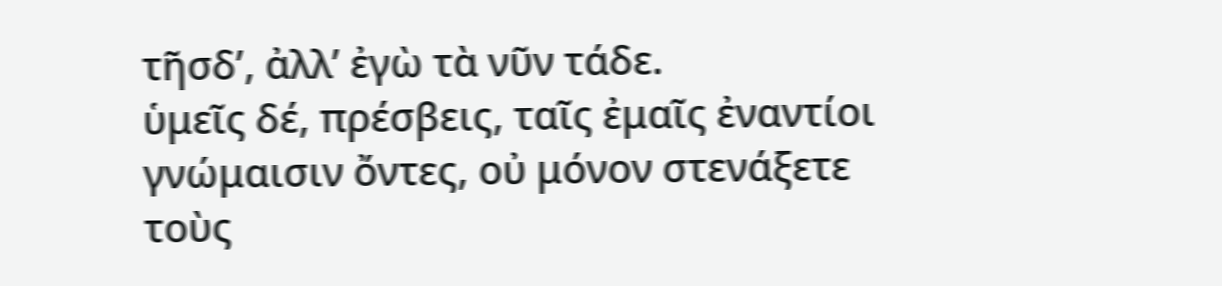τῆσδʼ, ἀλλʼ ἐγὼ τὰ νῦν τάδε.
ὑμεῖς δέ, πρέσβεις, ταῖς ἐμαῖς ἐναντίοι
γνώμαισιν ὄντες, οὐ μόνον στενάξετε
τοὺς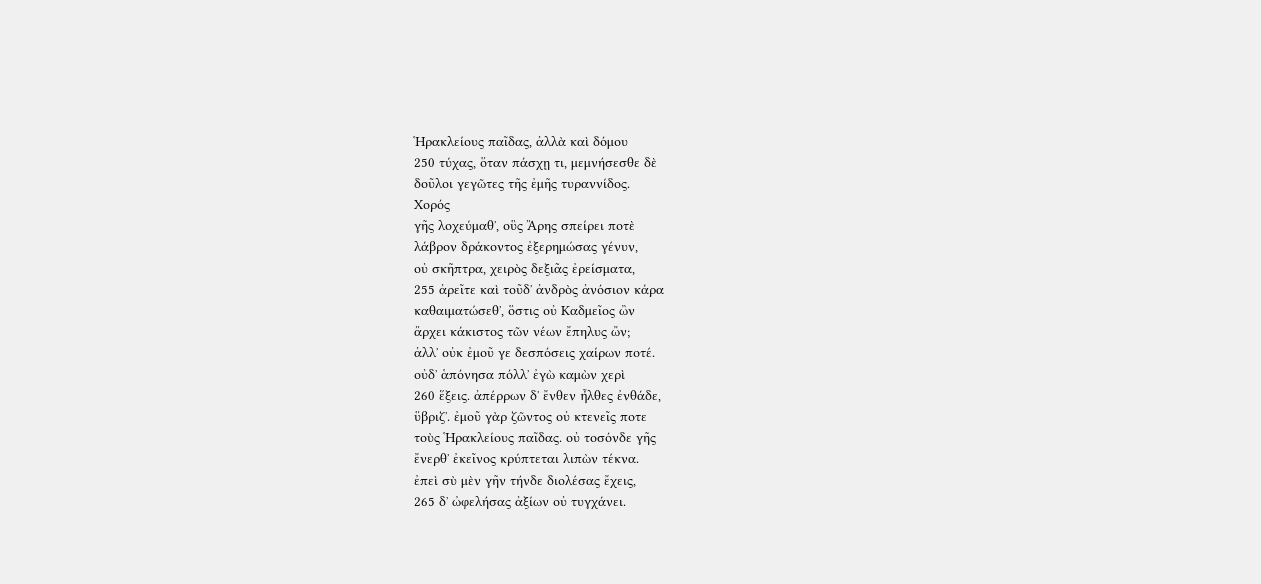Ἡρακλείους παῖδας, ἀλλὰ καὶ δόμου
250 τύχας, ὅταν πάσχῃ τι, μεμνήσεσθε δὲ
δοῦλοι γεγῶτες τῆς ἐμῆς τυραννίδος.
Χορός
γῆς λοχεύμαθʼ, οὓς Ἄρης σπείρει ποτὲ
λάβρον δράκοντος ἐξερημώσας γένυν,
οὐ σκῆπτρα, χειρὸς δεξιᾶς ἐρείσματα,
255 ἀρεῖτε καὶ τοῦδʼ ἀνδρὸς ἀνόσιον κάρα
καθαιματώσεθʼ, ὅστις οὐ Καδμεῖος ὢν
ἄρχει κάκιστος τῶν νέων ἔπηλυς ὤν;
ἀλλʼ οὐκ ἐμοῦ γε δεσπόσεις χαίρων ποτέ.
οὐδʼ ἁπόνησα πόλλʼ ἐγὼ καμὼν χερὶ
260 ἕξεις. ἀπέρρων δʼ ἔνθεν ἦλθες ἐνθάδε,
ὕβριζʼ. ἐμοῦ γὰρ ζῶντος οὐ κτενεῖς ποτε
τοὺς Ἡρακλείους παῖδας. οὐ τοσόνδε γῆς
ἔνερθʼ ἐκεῖνος κρύπτεται λιπὼν τέκνα.
ἐπεὶ σὺ μὲν γῆν τήνδε διολέσας ἔχεις,
265 δʼ ὠφελήσας ἀξίων οὐ τυγχάνει.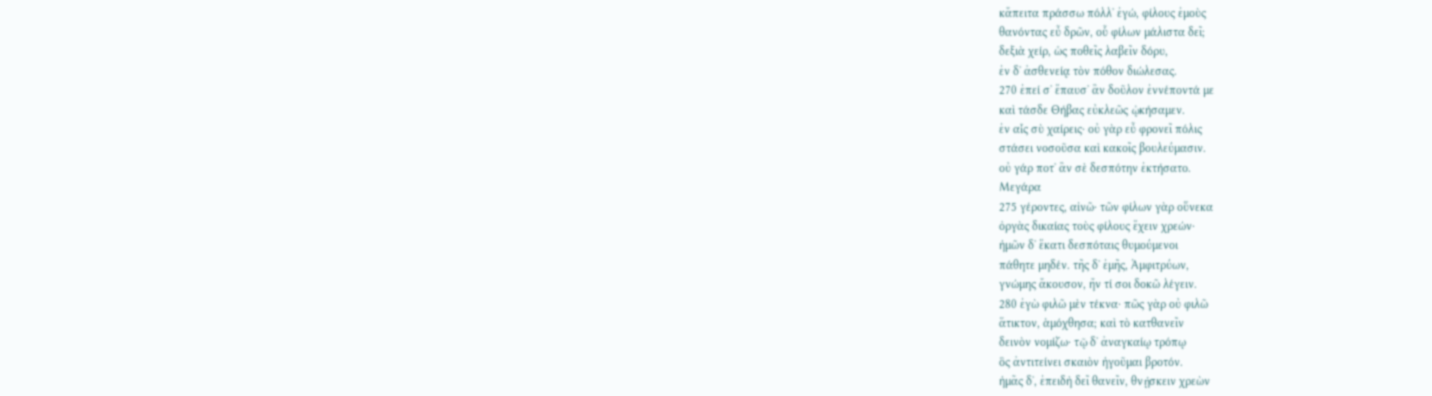κἄπειτα πράσσω πόλλʼ ἐγώ, φίλους ἐμοὺς
θανόντας εὖ δρῶν, οὗ φίλων μάλιστα δεῖ;
δεξιὰ χείρ, ὡς ποθεῖς λαβεῖν δόρυ,
ἐν δʼ ἀσθενείᾳ τὸν πόθον διώλεσας.
270 ἐπεί σʼ ἔπαυσʼ ἂν δοῦλον ἐννέποντά με
καὶ τάσδε Θήβας εὐκλεῶς ᾠκήσαμεν.
ἐν αἷς σὺ χαίρεις· οὐ γὰρ εὖ φρονεῖ πόλις
στάσει νοσοῦσα καὶ κακοῖς βουλεύμασιν.
οὐ γάρ ποτʼ ἂν σὲ δεσπότην ἐκτήσατο.
Μεγάρα
275 γέροντες, αἰνῶ· τῶν φίλων γὰρ οὕνεκα
ὀργὰς δικαίας τοὺς φίλους ἔχειν χρεών·
ἡμῶν δʼ ἕκατι δεσπόταις θυμούμενοι
πάθητε μηδέν. τῆς δʼ ἐμῆς, Ἀμφιτρύων,
γνώμης ἄκουσον, ἤν τί σοι δοκῶ λέγειν.
280 ἐγὼ φιλῶ μὲν τέκνα· πῶς γὰρ οὐ φιλῶ
ἅτικτον, ἁμόχθησα; καὶ τὸ κατθανεῖν
δεινὸν νομίζω· τῷ δʼ ἀναγκαίῳ τρόπῳ
ὃς ἀντιτείνει σκαιὸν ἡγοῦμαι βροτόν.
ἡμᾶς δʼ, ἐπειδὴ δεῖ θανεῖν, θνῄσκειν χρεὼν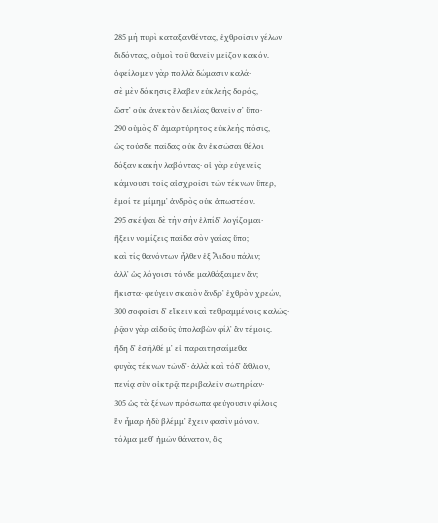285 μὴ πυρὶ καταξανθέντας, ἐχθροῖσιν γέλων
διδόντας, οὑμοὶ τοῦ θανεῖν μεῖζον κακόν.
ὀφείλομεν γὰρ πολλὰ δώμασιν καλά·
σὲ μὲν δόκησις ἔλαβεν εὐκλεὴς δορός,
ὥστʼ οὐκ ἀνεκτὸν δειλίας θανεῖν σʼ ὕπο·
290 οὑμὸς δʼ ἀμαρτύρητος εὐκλεὴς πόσις,
ὡς τούσδε παῖδας οὐκ ἂν ἐκσῶσαι θέλοι
δόξαν κακὴν λαβόντας· οἱ γὰρ εὐγενεῖς
κάμνουσι τοῖς αἰσχροῖσι τῶν τέκνων ὕπερ,
ἐμοί τε μίμημʼ ἀνδρὸς οὐκ ἀπωστέον.
295 σκέψαι δὲ τὴν σὴν ἐλπίδʼ λογίζομαι·
ἥξειν νομίζεις παῖδα σὸν γαίας ὕπο;
καὶ τίς θανόντων ἦλθεν ἐξ Ἅιδου πάλιν;
ἀλλʼ ὡς λόγοισι τόνδε μαλθάξαιμεν ἄν;
ἥκιστα· φεύγειν σκαιὸν ἄνδρʼ ἐχθρὸν χρεών,
300 σοφοῖσι δʼ εἴκειν καὶ τεθραμμένοις καλῶς·
ῥᾷον γὰρ αἰδοῦς ὑπολαβὼν φίλʼ ἂν τέμοις.
ἤδη δʼ ἐσῆλθέ μʼ εἰ παραιτησαίμεθα
φυγὰς τέκνων τῶνδʼ· ἀλλὰ καὶ τόδʼ ἄθλιον,
πενίᾳ σὺν οἰκτρᾷ περιβαλεῖν σωτηρίαν·
305 ὡς τὰ ξένων πρόσωπα φεύγουσιν φίλοις
ἓν ἦμαρ ἡδὺ βλέμμʼ ἔχειν φασὶν μόνον.
τόλμα μεθʼ ἡμῶν θάνατον, ὃς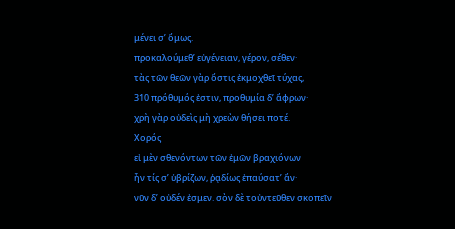μένει σʼ ὅμως.
προκαλούμεθʼ εὐγένειαν, γέρον, σέθεν·
τὰς τῶν θεῶν γὰρ ὅστις ἐκμοχθεῖ τύχας,
310 πρόθυμός ἐστιν, προθυμία δʼ ἄφρων·
χρὴ γὰρ οὐδεὶς μὴ χρεὼν θήσει ποτέ.
Χορός
εἰ μὲν σθενόντων τῶν ἐμῶν βραχιόνων
ἦν τίς σʼ ὑβρίζων, ῥᾳδίως ἐπαύσατʼ ἄν·
νῦν δʼ οὐδέν ἐσμεν. σὸν δὲ τοὐντεῦθεν σκοπεῖν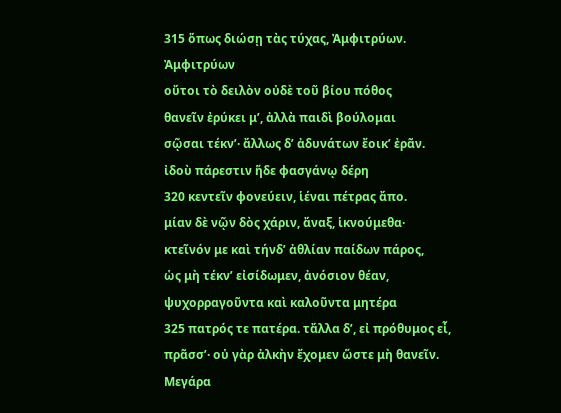315 ὅπως διώσῃ τὰς τύχας, Ἀμφιτρύων.
Ἀμφιτρύων
οὔτοι τὸ δειλὸν οὐδὲ τοῦ βίου πόθος
θανεῖν ἐρύκει μʼ, ἀλλὰ παιδὶ βούλομαι
σῷσαι τέκνʼ· ἄλλως δʼ ἀδυνάτων ἔοικʼ ἐρᾶν.
ἰδοὺ πάρεστιν ἥδε φασγάνῳ δέρη
320 κεντεῖν φονεύειν, ἱέναι πέτρας ἄπο.
μίαν δὲ νῷν δὸς χάριν, ἄναξ, ἱκνούμεθα·
κτεῖνόν με καὶ τήνδʼ ἀθλίαν παίδων πάρος,
ὡς μὴ τέκνʼ εἰσίδωμεν, ἀνόσιον θέαν,
ψυχορραγοῦντα καὶ καλοῦντα μητέρα
325 πατρός τε πατέρα. τἄλλα δʼ, εἰ πρόθυμος εἶ,
πρᾶσσʼ· οὐ γὰρ ἀλκὴν ἔχομεν ὥστε μὴ θανεῖν.
Μεγάρα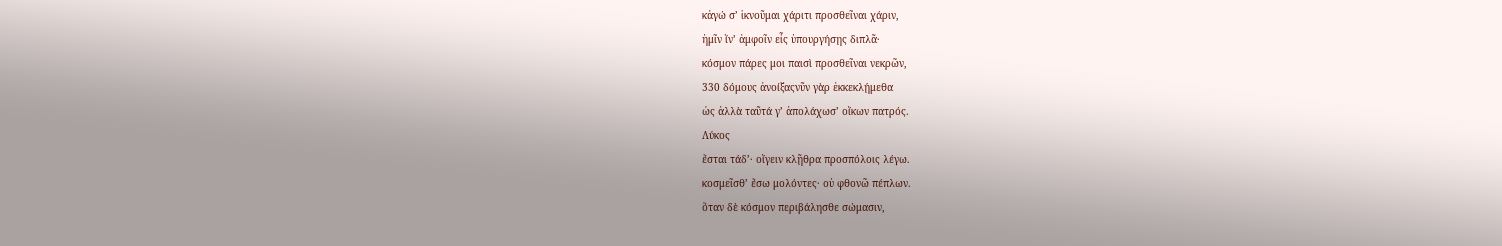κἀγώ σʼ ἱκνοῦμαι χάριτι προσθεῖναι χάριν,
ἡμῖν ἵνʼ ἀμφοῖν εἷς ὑπουργήσῃς διπλᾶ·
κόσμον πάρες μοι παισὶ προσθεῖναι νεκρῶν,
330 δόμους ἀνοίξαςνῦν γὰρ ἐκκεκλῄμεθα
ὡς ἀλλὰ ταῦτά γʼ ἀπολάχωσʼ οἴκων πατρός.
Λύκος
ἔσται τάδʼ· οἴγειν κλῇθρα προσπόλοις λέγω.
κοσμεῖσθʼ ἔσω μολόντες· οὐ φθονῶ πέπλων.
ὅταν δὲ κόσμον περιβάλησθε σώμασιν,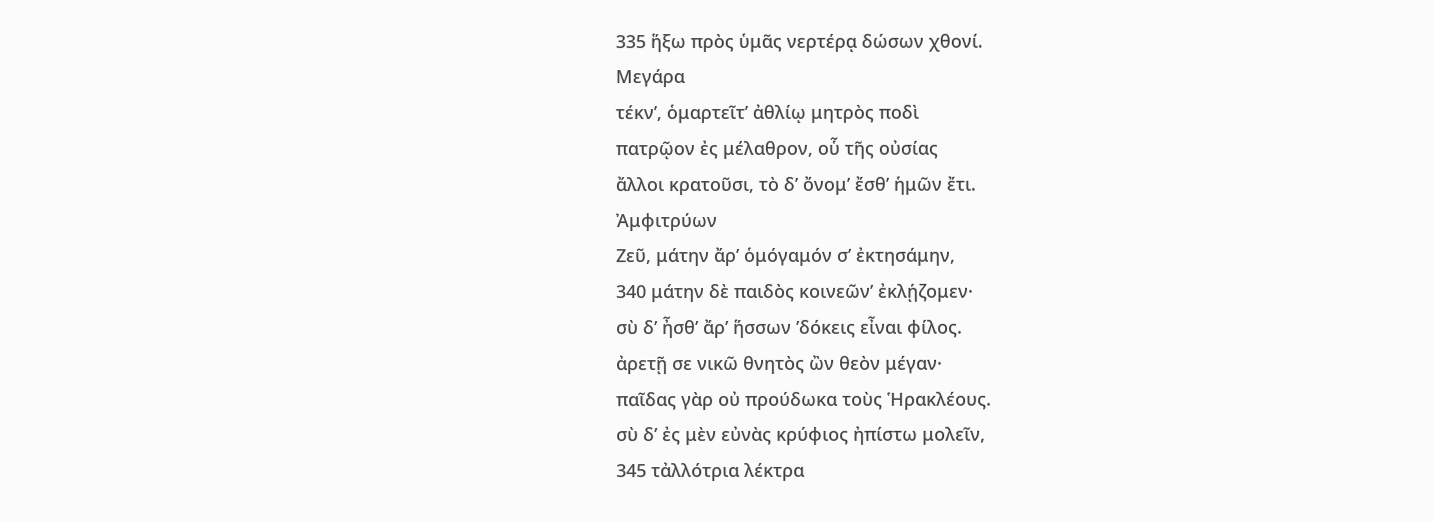335 ἥξω πρὸς ὑμᾶς νερτέρᾳ δώσων χθονί.
Μεγάρα
τέκνʼ, ὁμαρτεῖτʼ ἀθλίῳ μητρὸς ποδὶ
πατρῷον ἐς μέλαθρον, οὗ τῆς οὐσίας
ἄλλοι κρατοῦσι, τὸ δʼ ὄνομʼ ἔσθʼ ἡμῶν ἔτι.
Ἀμφιτρύων
Ζεῦ, μάτην ἄρʼ ὁμόγαμόν σʼ ἐκτησάμην,
340 μάτην δὲ παιδὸς κοινεῶνʼ ἐκλῄζομεν·
σὺ δʼ ἦσθʼ ἄρʼ ἥσσων ʼδόκεις εἶναι φίλος.
ἀρετῇ σε νικῶ θνητὸς ὢν θεὸν μέγαν·
παῖδας γὰρ οὐ προύδωκα τοὺς Ἡρακλέους.
σὺ δʼ ἐς μὲν εὐνὰς κρύφιος ἠπίστω μολεῖν,
345 τἀλλότρια λέκτρα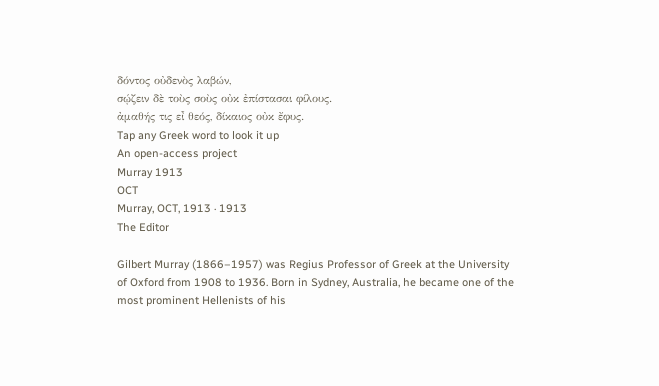δόντος οὐδενὸς λαβών,
σῴζειν δὲ τοὺς σοὺς οὐκ ἐπίστασαι φίλους.
ἀμαθής τις εἶ θεός, δίκαιος οὐκ ἔφυς.
Tap any Greek word to look it up
An open-access project
Murray 1913
OCT
Murray, OCT, 1913 · 1913
The Editor

Gilbert Murray (1866–1957) was Regius Professor of Greek at the University of Oxford from 1908 to 1936. Born in Sydney, Australia, he became one of the most prominent Hellenists of his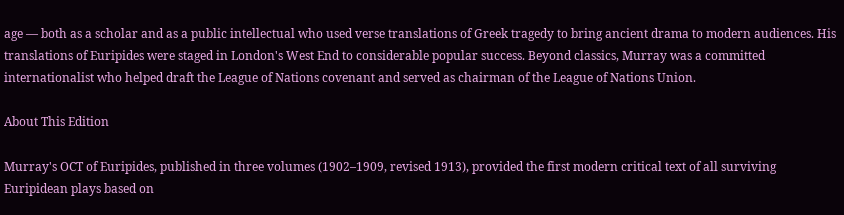age — both as a scholar and as a public intellectual who used verse translations of Greek tragedy to bring ancient drama to modern audiences. His translations of Euripides were staged in London's West End to considerable popular success. Beyond classics, Murray was a committed internationalist who helped draft the League of Nations covenant and served as chairman of the League of Nations Union.

About This Edition

Murray's OCT of Euripides, published in three volumes (1902–1909, revised 1913), provided the first modern critical text of all surviving Euripidean plays based on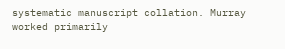systematic manuscript collation. Murray worked primarily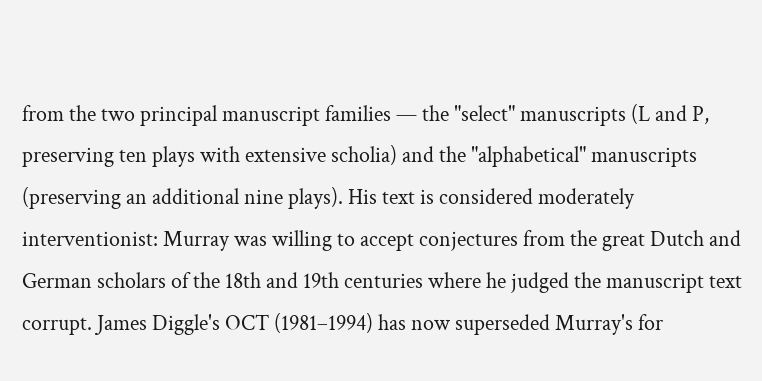from the two principal manuscript families — the "select" manuscripts (L and P, preserving ten plays with extensive scholia) and the "alphabetical" manuscripts (preserving an additional nine plays). His text is considered moderately interventionist: Murray was willing to accept conjectures from the great Dutch and German scholars of the 18th and 19th centuries where he judged the manuscript text corrupt. James Diggle's OCT (1981–1994) has now superseded Murray's for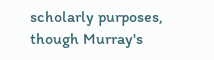scholarly purposes, though Murray's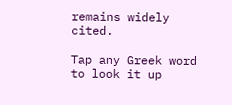remains widely cited.

Tap any Greek word to look it up